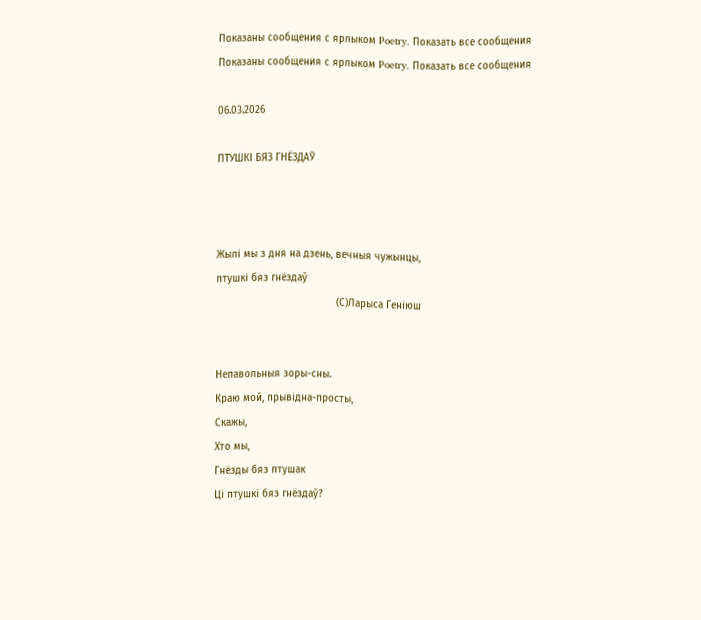Показаны сообщения с ярлыком Poetry. Показать все сообщения
Показаны сообщения с ярлыком Poetry. Показать все сообщения

06.03.2026

ПТУШКІ БЯЗ ГНЁЗДАЎ



Жылі мы з дня на дзень, вечныя чужынцы,
птушкі бяз гнёздаў
                                        (С)Ларыса Геніюш


Непавольныя зоры-сны.
Краю мой, прывідна-просты,
Скажы,
Хто мы,
Гнёзды бяз птушак
Ці птушкі бяз гнёздаў?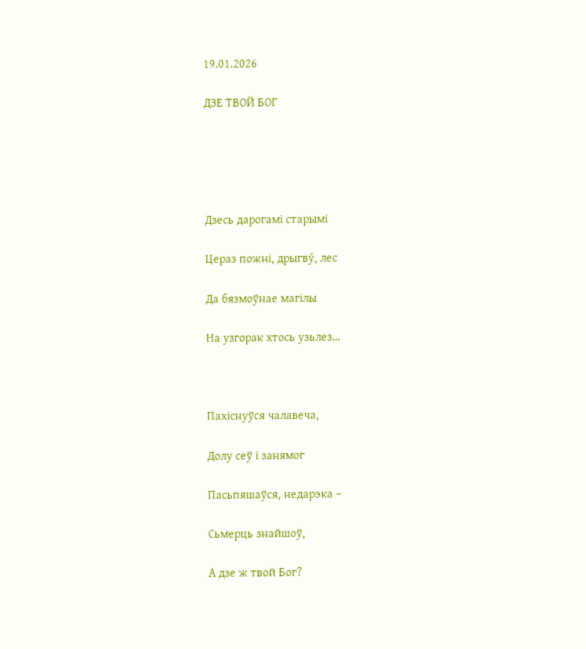19.01.2026

ДЗЕ ТВОЙ БОГ





Дзесь дарогамі старымі

Цераз пожні, дрыгву́, лес

Да бязмоўнае магілы

На узгорак хтось узьлез…



Пахіснуўся чалавеча,

Долу сеў і занямог

Пасьпяшаўся, недарэка –

Сьмерць знайшоў,

А дзе ж твой Бог?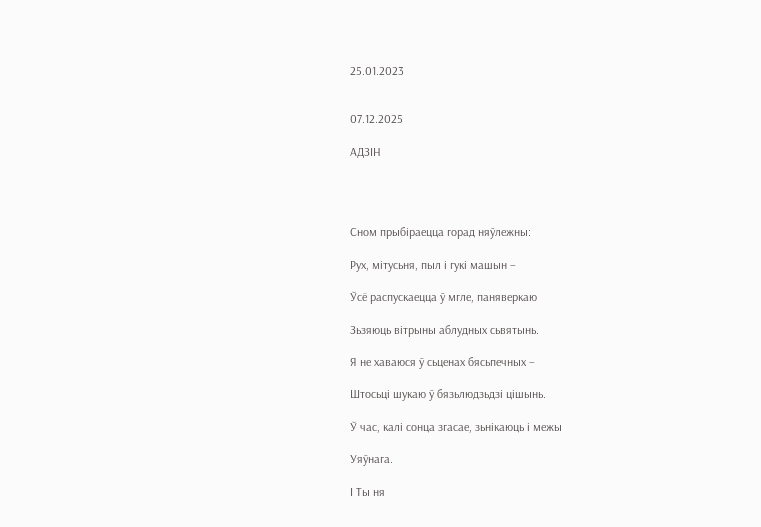25.01.2023


07.12.2025

АДЗІН




Сном прыбіраецца горад няўлежны:

Рух, мітусьня, пыл і гукі машын –

Ўсё распускаецца ў мгле, паняверкаю

Зьзяюць вітрыны аблудных сьвятынь.

Я не хаваюся ў сьценах бясьпечных –

Штосьці шукаю ў бязьлюдзьдзі цішынь.

Ў час, калі сонца згасае, зьнікаюць і межы

Уяўнага.

І Ты ня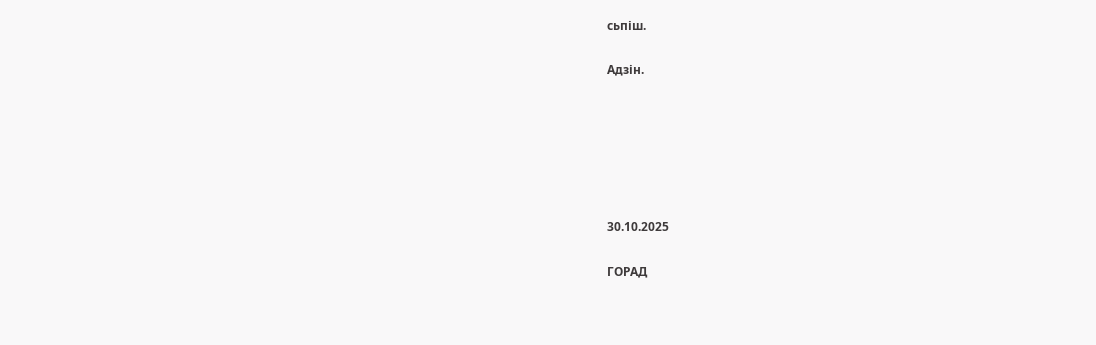сьпіш.

Адзін.






30.10.2025

ГОРАД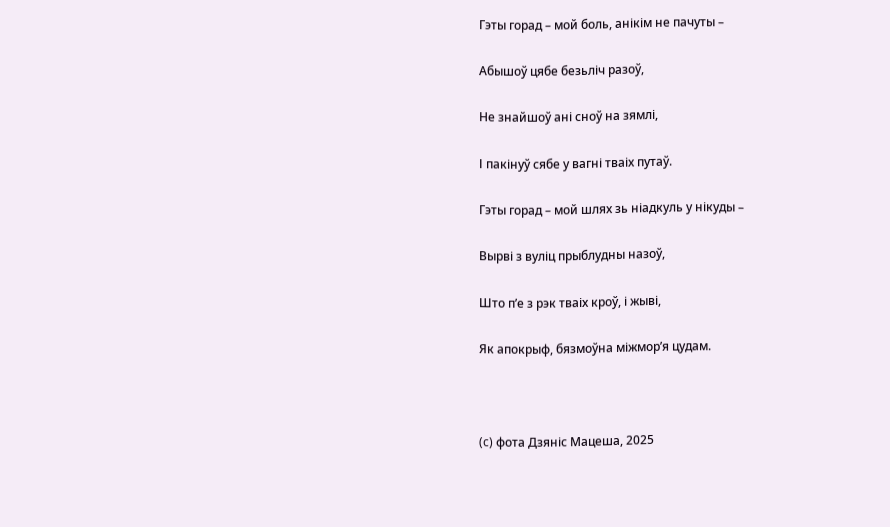Гэты горад – мой боль, анікім не пачуты –

Абышоў цябе безьліч разоў,

Не знайшоў ані сноў на зямлі,

І пакінуў сябе у вагні тваіх путаў.

Гэты горад – мой шлях зь ніадкуль у нікуды –

Вырві з вуліц прыблудны назоў,

Што п’е з рэк тваіх кроў, і жыві,

Як апокрыф, бязмоўна міжмор’я цудам.



(c) фота Дзяніс Мацеша, 2025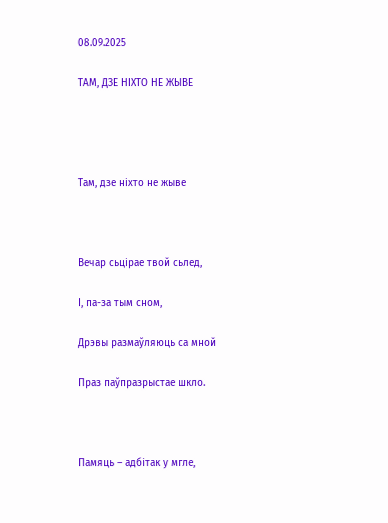08.09.2025

ТАМ, ДЗЕ НІХТО НЕ ЖЫВЕ




Там, дзе ніхто не жыве



Вечар сьцірае твой сьлед,

І, па-за тым сном,

Дрэвы размаўляюць са мной

Праз паўпразрыстае шкло.



Памяць – адбітак у мгле,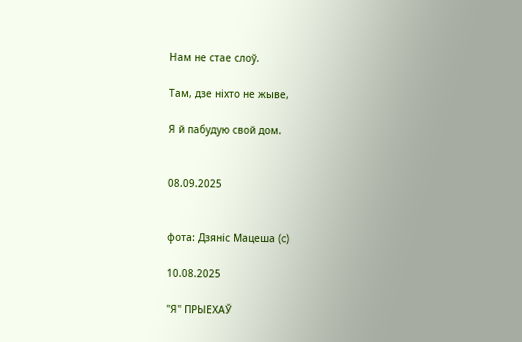Нам не стае слоў.

Там, дзе ніхто не жыве,

Я й пабудую свой дом.


08.09.2025


фота: Дзяніс Мацеша (c)

10.08.2025

"Я" ПРЫЕХАЎ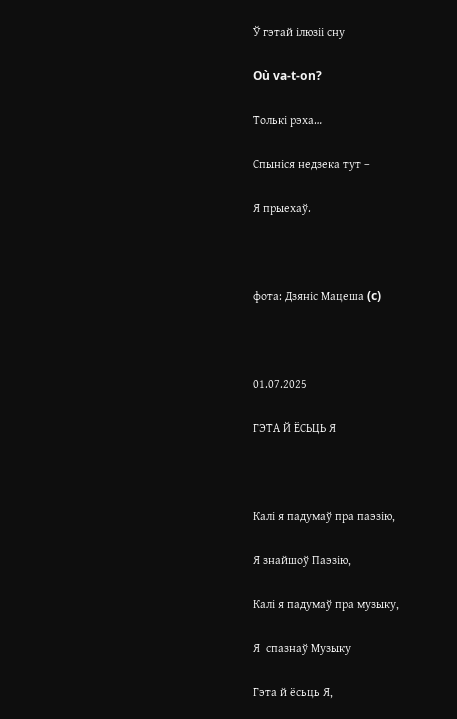Ў гэтай ілюзіі сну

Où va-t-on?

Толькі рэха…

Спыніся недзека тут –

Я прыехаў.



фота: Дзяніс Мацеша (c)



01.07.2025

ГЭТА Й ЁСЬЦЬ Я



Калі я падумаў пра паэзію,

Я знайшоў Паэзію,

Калі я падумаў пра музыку,

Я  спазнаў Музыку

Гэта й ёсьць Я,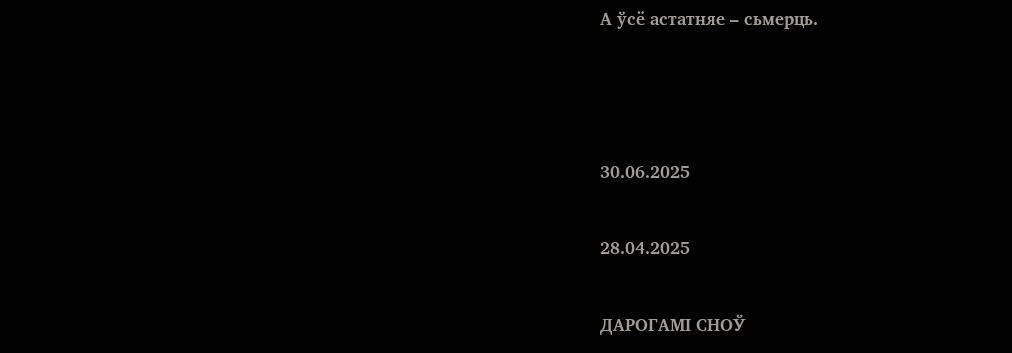А ўсё астатняе – сьмерць.



30.06.2025

28.04.2025

ДАРОГАМІ СНОЎ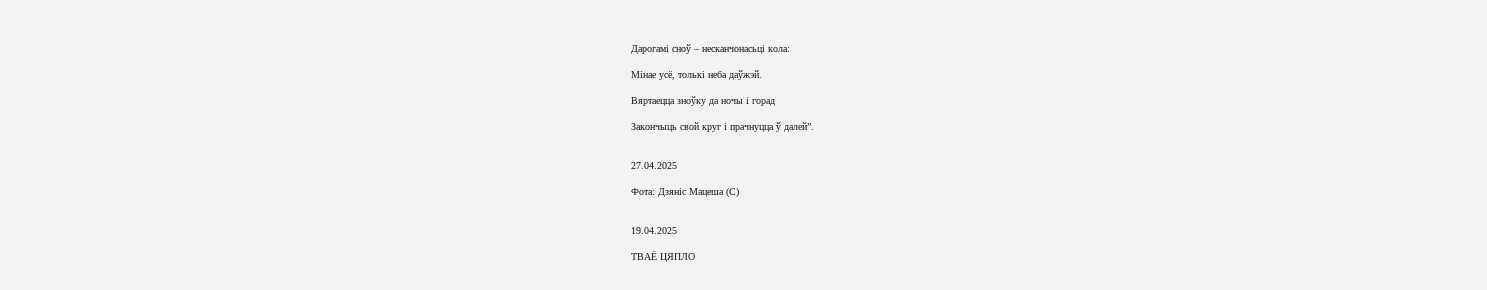Дарогамі сноў – несканчонасьці кола:

Мінае усё, толькі неба даўжэй.

Вяртаецца зноўку да ночы і горад

Закончыць свой круг і прачнуцца ў далей”.


27.04.2025

Фота: Дзяніс Мацеша (С)


19.04.2025

ТВАЁ ЦЯПЛО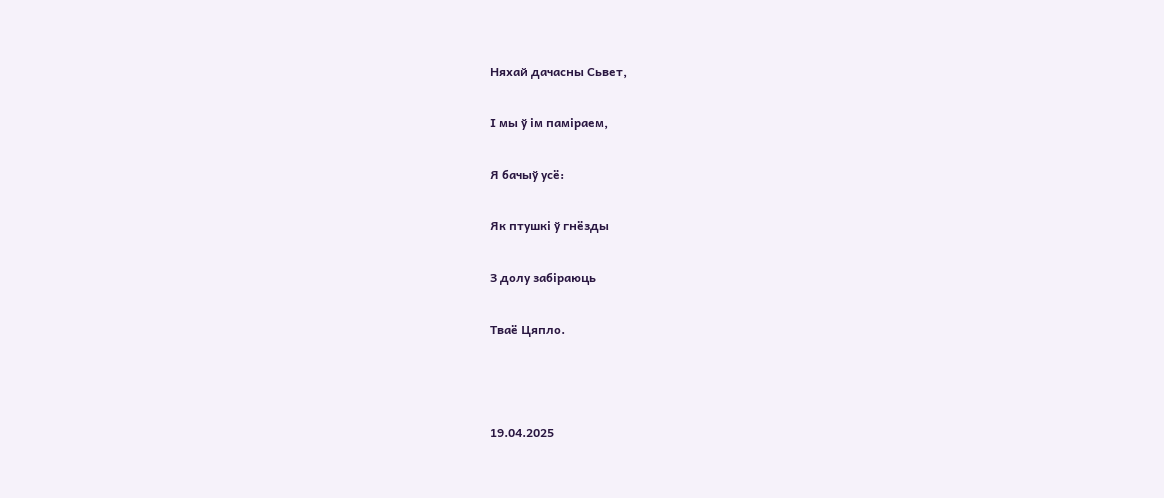Няхай дачасны Сьвет,

І мы ў ім паміраем,

Я бачыў усё:

Як птушкі ў гнёзды

З долу забіраюць

Тваё Цяпло.



19.04.2025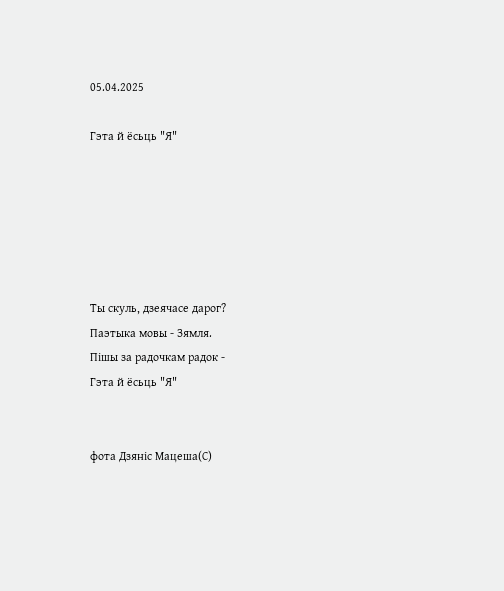05.04.2025

Гэта й ёсьць "Я"






Ты скуль, дзеячасе дарог?
Паэтыка мовы - Зямля.
Пішы за радочкам радок -
Гэта й ёсьць "Я"


фота Дзяніс Мацеша(С)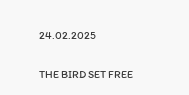24.02.2025

THE BIRD SET FREE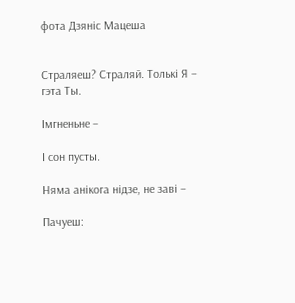фота Дзяніс Мацеша


Страляеш? Страляй. Толькі Я – гэта Ты.

Імгненьне –

І сон пусты.

Няма анікога нідзе, не заві –

Пачуеш: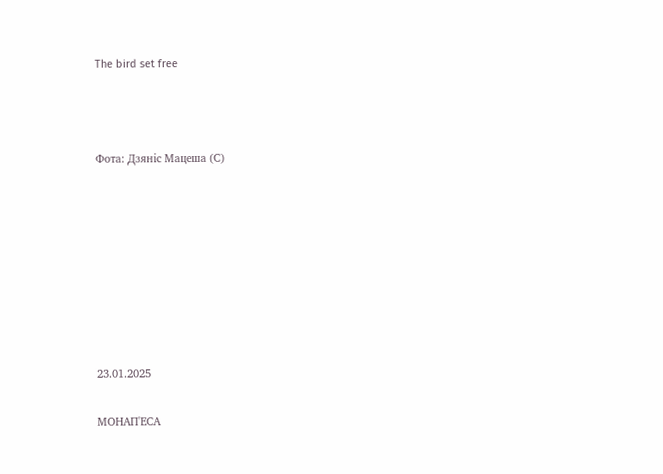The bird set free



Фота: Дзяніс Мацеша (С)








23.01.2025

МОНАП'ЕСА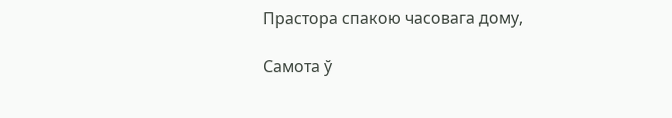Прастора спакою часовага дому,

Самота ў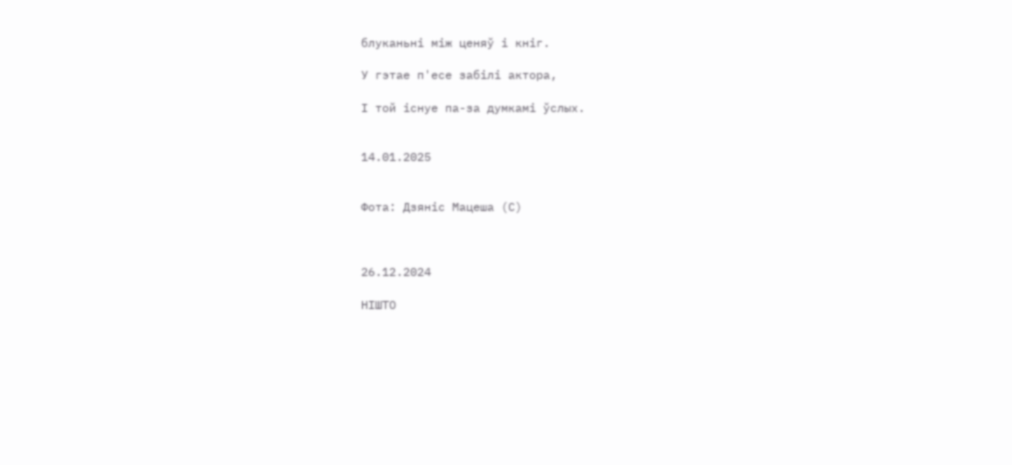блуканьні між ценяў і кніг.

У гэтае п'есе забілі актора,

І той існуе па-за думкамі ўслых.


14.01.2025


Фота: Дзяніс Мацеша (С)



26.12.2024

НІШТО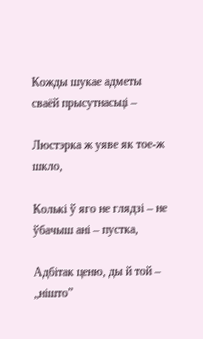Кожды шукае адметы сваёй прысутнасьці –

Люстэрка ж уяве як тое-ж шкло,

Колькі ў яго не глядзі – не ўбачыш ані – пустка,

Адбітак ценю, ды й той – „нішто”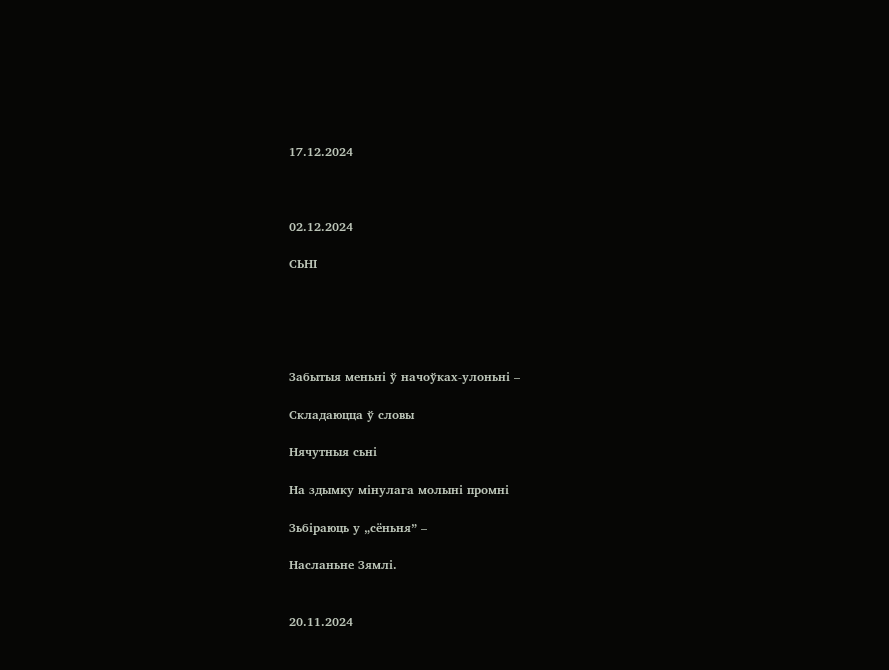17.12.2024



02.12.2024

СЬНІ





Забытыя меньні ў начоўках-улоньні –

Складаюцца ў словы

Нячутныя сьні

На здымку мінулага молыні промні

Зьбіраюць у „сёньня” –

Насланьне Зямлі.


20.11.2024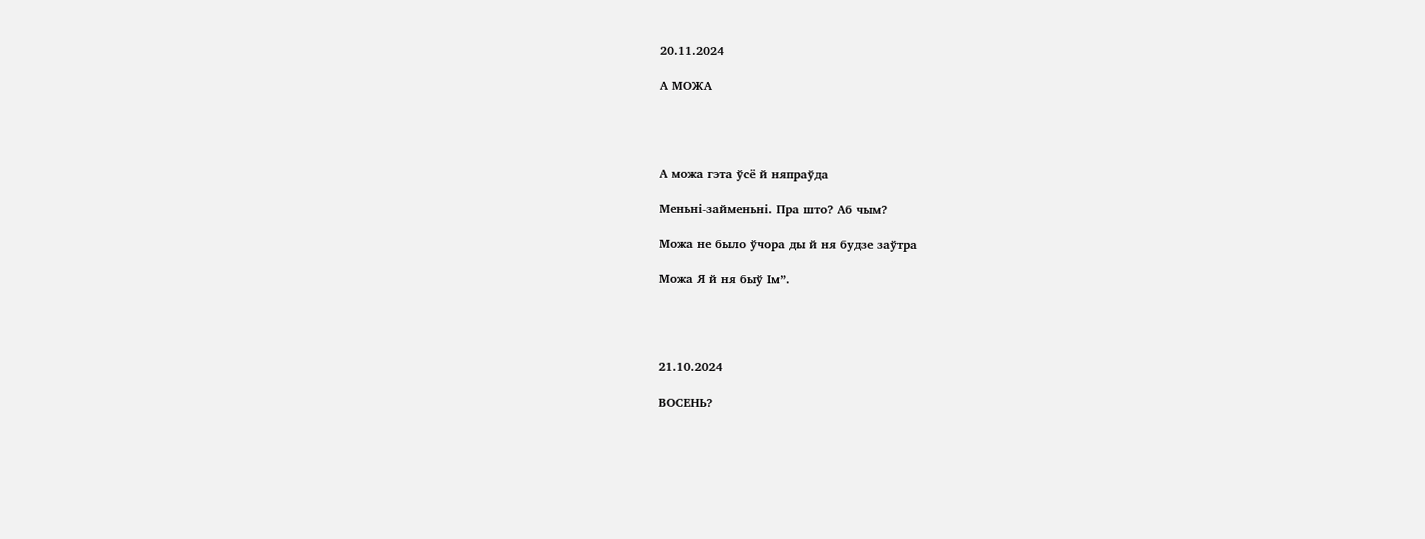20.11.2024

А МОЖА




А можа гэта ўсё й няпраўда

Меньні-займеньні. Пра што? Аб чым?

Можа не было ўчора ды й ня будзе заўтра

Можа Я й ня быў Ім”.




21.10.2024

ВОСЕНЬ?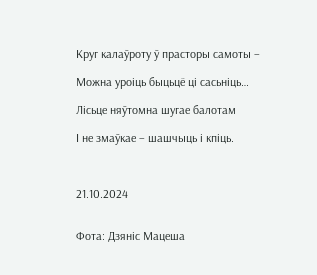Круг калаўроту ў прасторы самоты –

Можна уроіць быцьцё ці сасьніць…

Лісьце няўтомна шугае балотам

І не змаўкае – шашчыць і кпіць.



21.10.2024


Фота: Дзяніс Мацеша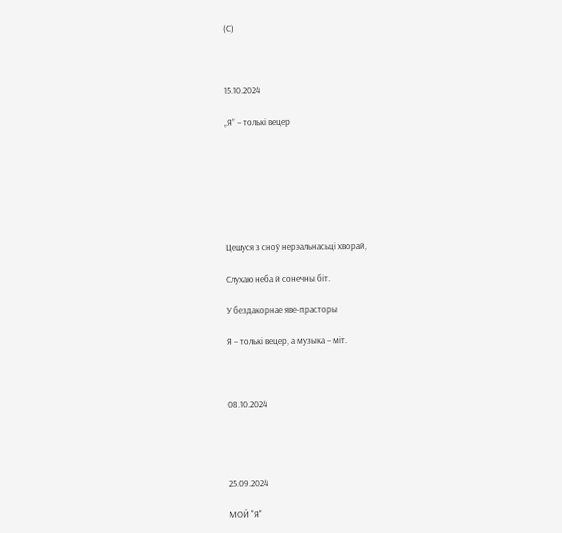(С)



15.10.2024

„Я” – толькі вецер







Цешуся з сноў нерэальнасьці хворай,

Слухаю неба й сонечны біт.

У бездакорнае яве-прасторы

Я – толькі вецер, а музыка – міт.



08.10.2024




25.09.2024

МОЙ "Я"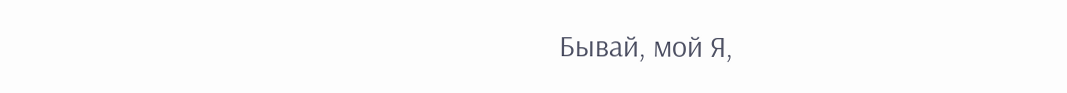Бывай, мой Я,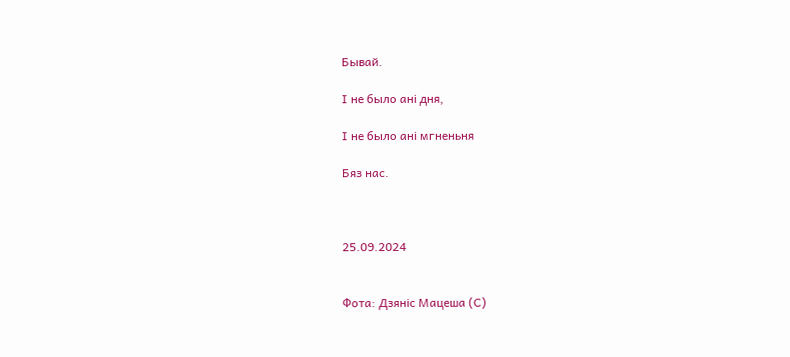Бывай.

І не было ані дня,

І не было ані мгненьня

Бяз нас.



25.09.2024


Фота: Дзяніс Мацеша (С)